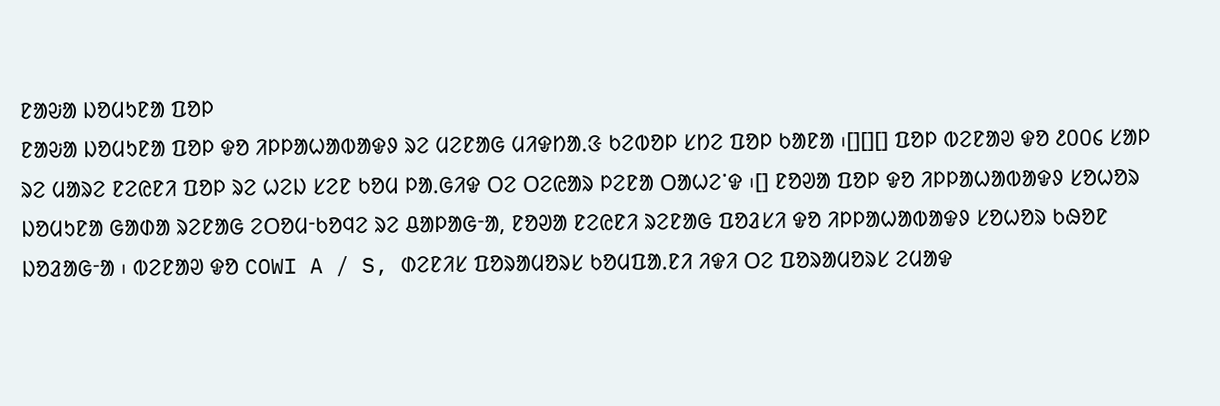ᱱᱟᱶᱟ ᱡᱚᱢᱩᱱᱟ ᱯᱚᱞ
ᱱᱟᱶᱟ ᱡᱚᱢᱩᱱᱟ ᱯᱚᱞ ᱫᱚ ᱤᱞᱞᱟᱦᱟᱵᱟᱫᱽ ᱨᱮ ᱢᱮᱱᱟᱜ ᱢᱤᱫᱴᱟᱹᱝ ᱠᱮᱵᱚᱞ ᱥᱴᱮ ᱯᱚᱞ ᱠᱟᱱᱟ ᱾[][][] ᱯᱚᱞ ᱵᱮᱱᱟᱣ ᱫᱚ ᱒᱐᱐᱔ ᱥᱟᱞ ᱨᱮ ᱢᱟᱨᱮ ᱱᱮᱭᱱᱤ ᱯᱚᱞ ᱨᱮ ᱦᱮᱡ ᱥᱮᱱ ᱠᱚᱢ ᱞᱟᱹᱜᱤᱫ ᱛᱮ ᱛᱮᱭᱟᱨ ᱞᱮᱱᱟ ᱛᱟᱦᱮᱸᱫ ᱾[] ᱱᱚᱣᱟ ᱯᱚᱞ ᱫᱚ ᱤᱞᱞᱟᱦᱟᱵᱟᱫᱽ ᱥᱚᱦᱚᱨ ᱡᱚᱢᱩᱱᱟ ᱜᱟᱰᱟ ᱨᱮᱱᱟᱜ ᱮᱛᱚᱢᱼᱠᱚᱧᱮ ᱨᱮ ᱪᱟᱞᱟᱜᱼᱟ, ᱱᱚᱣᱟ ᱱᱮᱭᱱᱤ ᱨᱮᱱᱟᱜ ᱯᱚᱲᱥᱤ ᱫᱚ ᱤᱞᱞᱟᱦᱟᱵᱟᱫᱽ ᱥᱚᱦᱚᱨ ᱠᱷᱚᱱ ᱡᱚᱲᱟᱜᱼᱟ ᱾ ᱵᱮᱱᱟᱣ ᱫᱚ COWI A / S, ᱰᱮᱱᱤᱥ ᱯᱚᱨᱟᱢᱚᱨᱥ ᱠᱚᱢᱯᱟᱹᱱᱤ ᱤᱫᱤ ᱛᱮ ᱯᱚᱨᱟᱢᱚᱨᱥ ᱮᱢᱟᱫ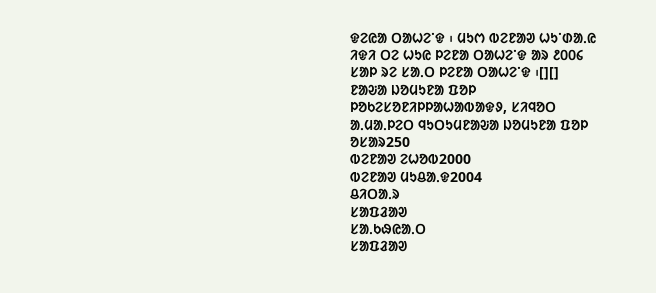ᱫᱮᱭᱟ ᱛᱟᱦᱮᱸᱫ ᱾ ᱢᱩᱬ ᱵᱮᱱᱟᱣ ᱦᱩᱸᱰᱟᱹᱭ ᱤᱫᱤ ᱛᱮ ᱦᱩᱭ ᱞᱮᱱᱟ ᱛᱟᱦᱮᱸᱫ ᱟᱨ ᱒᱐᱐᱔ ᱥᱟᱞ ᱨᱮ ᱥᱟᱹᱛ ᱞᱮᱱᱟ ᱛᱟᱦᱮᱸᱫ ᱾[][]
ᱱᱟᱶᱟ ᱡᱚᱢᱩᱱᱟ ᱯᱚᱞ
ᱞᱚᱠᱮᱥᱚᱱᱤᱞᱞᱟᱦᱟᱵᱟᱫᱽ, ᱥᱤᱧᱚᱛ
ᱟᱹᱢᱟᱹᱞᱮᱛ ᱧᱩᱛᱩᱢᱱᱟᱶᱟ ᱡᱚᱢᱩᱱᱟ ᱯᱚᱞ
ᱚᱥᱟᱨ250
ᱵᱮᱱᱟᱣ ᱮᱦᱚᱵ2000
ᱵᱮᱱᱟᱣ ᱢᱩᱪᱟᱹᱫ2004
ᱪᱤᱛᱟᱹᱨ
ᱥᱟᱯᱲᱟᱣ
ᱥᱟᱹᱠᱷᱭᱟᱹᱛ
ᱥᱟᱯᱲᱟᱣ